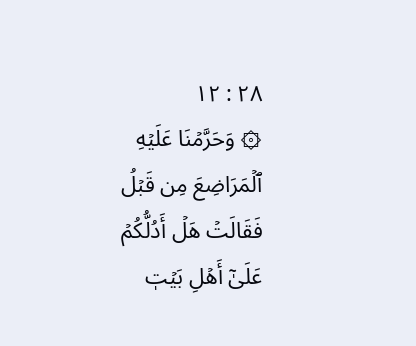٢٨ : ١٢
۞ وَحَرَّمۡنَا عَلَيۡهِ ٱلۡمَرَاضِعَ مِن قَبۡلُ فَقَالَتۡ هَلۡ أَدُلُّكُمۡ عَلَىٰٓ أَهۡلِ بَيۡتٖ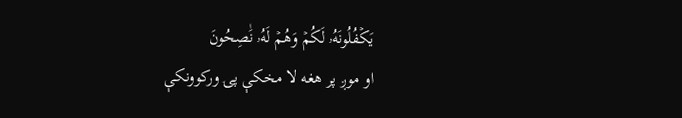يَكۡفُلُونَهُۥ لَكُمۡ وَهُمۡ لَهُۥ نَٰصِحُونَ
او موږ پر هغه لا مخكې پۍ وركوونكې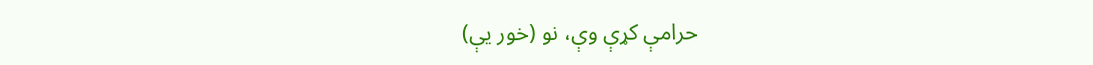حرامې كړې وې، نو (خور يې)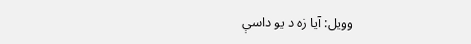وويل: آيا زه د يو داسې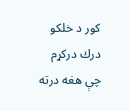كور د خلكو درك دركړم چې هغه درته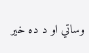وساتي او د ده خير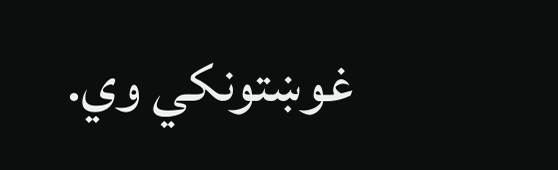غوښتونكي وي.